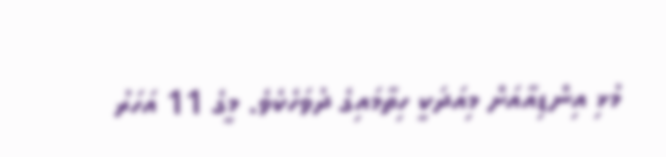މުޅި އިންޑިއާއަށް މިއަދަކީ ހިތާމައިގެ ދުވަހެކެވެ. މީގެ 11 އަހަރު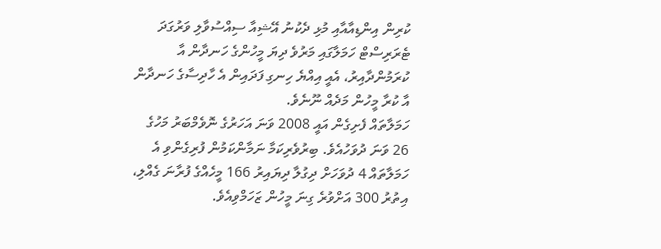ކުރިން އިންޑިއާއާއި މުޅި ދެކުނު އޭޝިއާ ސިއްސުވާލި ވަރުގަދަ ޓެރަރިސްޓް ހަމަލާގައި މަރުވެ ދިޔަ މީހުންގެ ހަނދާން އާ ކުރަމުންދާއިރު، އެއީ އިއްޔެ ހިނގި ފަދައިން އެ ހާދިސާގެ ހަނދާން އާ ކުރާ މީހުން މަދެއް ނޫނެވެ.
ހަމަލާތައް ފެށިގެން އައީ 2008 ވަނަ އަހަރުގެ ނޮވެމްބަރު މަހުގެ 26 ވަނަ ދުވަހުއެވެ. ބިރުވެރިކަމާ ނަމާންކަމުން ފުރިގެންވި އެ ހަމަލާތައް 4 ދުވަހަށް ދިގުލާ ދިޔައިރު 166 މީހެއްގެ ފުރާނަ ގެއްލި، އިތުރު 300 އަށްވުރެ ގިނަ މީހުން ޒަހަމްވިއެވެ.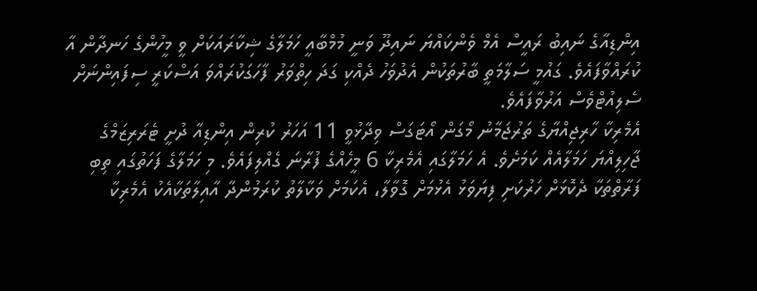އިންޑިއާގެ ނައިބު ރައީސް އެމް ވެންކައްޔަ ނައިދޫ ވަނީ މުމްބާއީ ހަމަލާގެ ޝިކާރައަކަށް ވީ މީހުންގެ ހަނދާން އާ ކުރައްވާފައެވެ. ގައުމީ ސަލާމަތީ ބާރުތަކުން އެދުވަހު ދެއްކި ގަދަ ހިތްވަރު ފާހަގަކުރައްވަ އަސްކަރީ ސިފައިންނަށް ސެލިއުޓްވެސް އަރުވާފައެވެ.
އެމެރިކާ ހާރިޖިއްޔާގެ ތަރުޖަމާނު މޯގަން އޯޓަގަސް ވިދާޅުވީ 11 އަހަރު ކުރިން އިންޑިއާ ދުށީ ޓެރަރިޒަމްގެ ޖާހިލިއްޔަ ހަމަލާއެއް ކަމަށެވެ. އެ ހަމަލާގައި އެމެރިކާ 6 މީހެއްގެ ފުރާނަ ގެއްލިފައެވެ. މި ހަމަލާގެ ފަހަތުގައި ތިބި ފަރާތްތަކާ ދެކޮޅަށް ހަރުކަށި ފިޔަވަޅު އެޅުމަށް ގޮވާލާ، އެކަމަށް ވަކާލާތު ކުރަމުންދާ އާއިލާތަކާއެކު އެމެރިކާ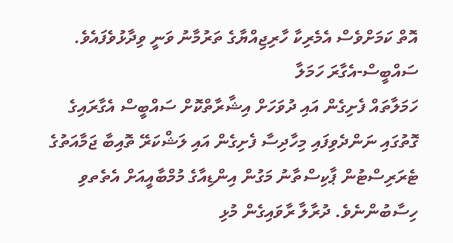އޮތް ކަމަށްވެސް އެމެރިކާ ހާރިޖިއްޔާގެ ތަރުމާނު ވަނީ ވިދާޅުވެފައެވެ.
ސައްބީސް-އެގާރަ ހަމަލާ
ހަމަލާތައް ފެށިގެން އައި ދުވަހަށް އިޝާރާތްކޮށް ސައްބީސް އެގާރައިގެ ގޮތުގައި ނަންދެވިފައި މިހާދިސާ ފެށިގެން އައި ލަޝްކަރޭ ތޮއިބާ ޖަމާއަތުގެ ޓެރަރިސްޓުން ޕާކިސްތާނު މަގުން އިންޑިއާގެ މުމްބާއީއަށް އެތެތވި ހިސާބުންނެވެ. ދުރާލާ ރާވައިގެން މުޅި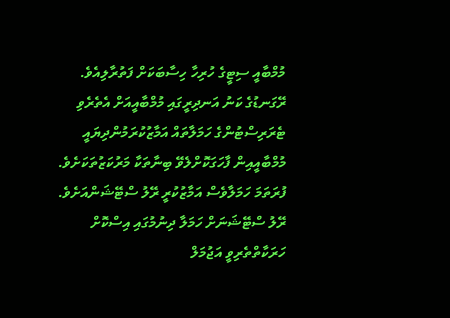މުމްބާއީ ސިޓީގެ ހުރިހާ ހިސާބަކަށް ފަތުރާލިއެވެ.
ރޭގަނޑުގެ ކަނު އަނދިރީގައި މުމްބާއީއަށް އެތެރެވި ޓެރަރިސްޓުންގެ ހަމަލާތައް އަމާޒުކުރަމުންދިޔައީ މުމްބާއީއިން ފާހަގަކޮށްލެވޭ ބިނާތަކާ މަރުކަޒުތަކަށެވެ. ފުރަތަމަ ހަމަލާވެސް އަމާޒުކުރީ ރޭލު ސްޓޭޝަންއަށެވެ. ރޭލު ސްޓޭޝަނަށް ހަމަލާ ދިނުމުގައި އިސްކޮށް ހަރަކާތްތެރިވީ އަޖުމަލް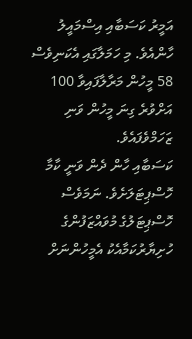އަމީރު ކަސަބާއި އިސްމައީލު ހާންއެވެ. މި ހަމަލާގައި އެކަނިވެސް 58 މީހުން މަރާލާފައިވާ 100 އަށްވުރެ ގިނަ މީހުން ވަނި ޒަހަމްވެފައެވެ.
ކަސަބާއި ހާން ދެން ވަނީ ކާމާ ހޮސްޕިޓަލަށެވެ. ނަމަވެސް ހޮސްޕިޓަލުގެ މުވައްޒަފުންގެ ހުށިޔާރުކަމާއެކު އެމީހުންނަށް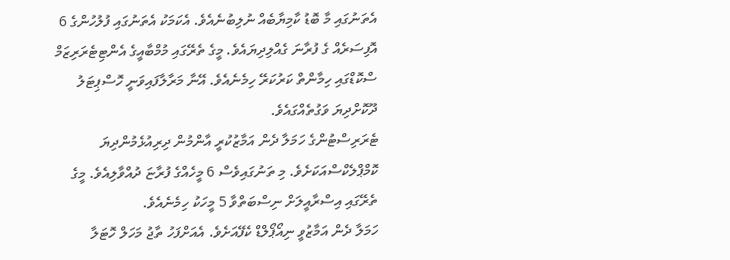އެތަނުގައި މާ ބޮޑު ކާމިޔާބެއް ނުލިބުނެއެވެ. އެކަމަކު އެތަނުގައި ފުލުހުންގެ 6 އޮފިސަރެއް ގެ ފުރާނަ ގެއްލިދިޔައެވެ. މީގެ ތެރޭގައި މުމްބާއީގެ އެންޓިޓެރަރިޒަމް ސްކޮޑްގައި ހިމާންތް ކަރުކަރޭ ހިމެނެއެވެ. އޭނާ މަރާލާފައިވަނީ ހޮސްޕިޓަލު ދޫކޮށްދިޔަ ވަގުތެއްގައެވެ.
ޓެރަރިސްޓުންގެ ހަމަލާ ދެން އަމާޒުކުރީ އާންމުން ދިރިއުޅެމުންދިޔަ ކޮމްޕްލެކްސްއަކަށެވެ. މި ތަނުގައިވެސް 6 މީހެއްގެ ފުރާޏަ ދުއްވާލިއެވެ. މީގެ ތެރޭގައި އިސްރާއީލަށް ނިސްބަތްވާ 5 މީހަކު ހިމެނެއެވެ.
ހަމަލާ ދެން އަމާޒުވީ ނިއޯޕޯލްޑް ކެފޭއަށެވެ. އެއަށްފަހު ތާޖު މަހަލް ހޮޓަލާ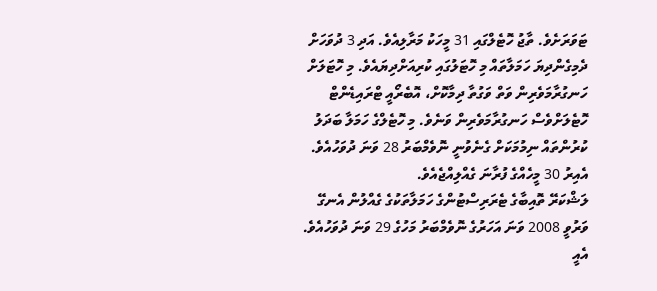ޓަވަރަށެވެ. ތާޖު ހޮޓެލްގައި 31 މީހަކު މަރާލިއެވެ. އަދި 3 ދުވަހަށް ދެމިގެންދިޔަ ހަމަލާތައް މި ހޮޓަލުގައި ކުރިއަށްދިޔައެވެ. މި ހޮޓަލަށް ހަނގުރާމަވެރިން ވަތް ވަގުތާ ދިމާކޮށް، އޮބެރޯއީ ޓްރައިޑެންޓް ހޮޓެލަށްވެސް ހަނގުރާމަވެރިން ވަނެވެ. މި ހޮޓެލްގެ ހަމަލާ ބަދަލު ކުރުންތައް ނިމުމަކަށް ގެނެވުނީ ނޮވެމްބަރު 28 ވަނަ ދުވަހުއެވެ. އެއިރު 30 މީހެއްގެ ފުރާނަ ގެއްލިއްޖެއެވެ.
ލަޝްކަރޭ ތޮއިބާގެ ޓެރަރިސްޓުންގެ ހަމަލާތަކުގެ ގެއްލުން އެނގޭ ވަރުވީ 2008 ވަނަ އަހަރުގެ ނޮވެމްބަރު މަހުގެ 29 ވަނަ ދުވަހުއެވެ. އެއީ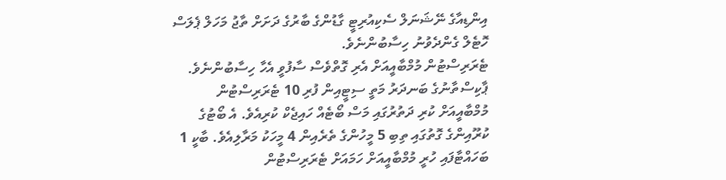އިންޑިއާގެ ނޭޝަނަލް ސެކިއުރިޓީ ގާޑުންގެ ބާރުގެ ދަށަށް ތާޖު މަހަލް ޕެލަސް ހޮޓެލް ގެންދެވުނު ހިސާބުންނެވެ.
ޓެރަރިސްޓުން މުމްބާއީއަށް އެރި ގޮތްވެސް ސާފުވީ އެހާ ހިސާބުންނެވެ. ޕާކިސްތާނުގެ ބަނދަރު މަތީ ސިޓީއިން ފުރި 10 ޓެރަރިސްޓުން މުމްބާއީއަށް ކުރި ދަތުރުގައި މަސް ބޯޓެއް ހައިޖެކް ކުރިއެވެ. އެ ބޯޓުގެ ކުރޫއިންގެ ގޮތުގައި ތިބި 5 މީހުންގެ ތެރެއިން 4 މީހަކު މަރާލިއެވެ. ބާކީ 1 ބަހައްޓާފައި ހުރީ މުމްބާއީއަށް ހަމައަށް ޓެރަރިސްޓުން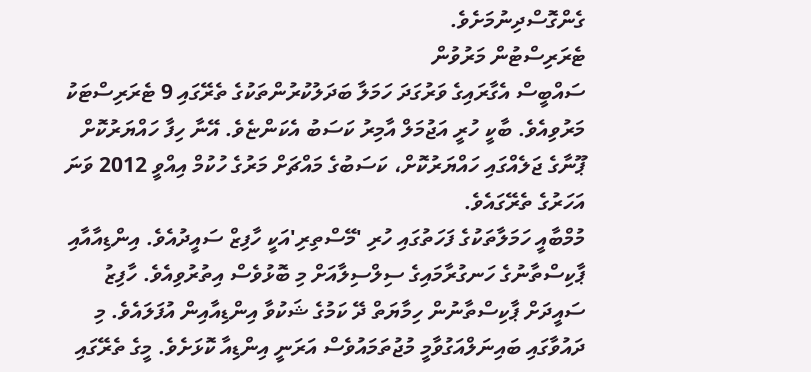ގެންގޮސްދިނުމަށެވެ.
ޓެރަރިސްޓުން މަރުވުން
ސައްބީސް އެގާރައިގެ ވަރުގަދަ ހަމަލާ ބަދަލުކުރުންތަކުގެ ތެރޭގައި 9 ޓެރަރިސްޓަކު މަރުވިއެވެ. ބާކީ ހުރީ އަޖުމަލް އާމިރު ކަސަބު އެކަންޏެވެ. އޭނާ ހިފާ ހައްޔަރުކޮށް ޕޫނާގެ ޖަލެއްގައި ހައްޔަރުކޮށް، ކަސަބުގެ މައްޗަށް މަރުގެ ހުކުމް އިއްވީ 2012 ވަނަ އަހަރުގެ ތެރޭގައެވެ.
މުމްބާއީ ހަމަލާތަކުގެ ފަހަތުގައި ހުރި 'މޭސްތިރި'އަކީ ހާފިޒް ސައީދުއެވެ. އިންޑިއާއާއި ޕާކިސްތާނުގެ ހަނގުރާމައިގެ ސިލްސިލާއަށް މި ބޮޅުވެސް އިތުރުވިއެވެ. ހާފިޒު ސައީދަށް ޕާކިސްތާނުން ހިމާޔަތް ދޭ ކަމުގެ ޝަކުވާ އިންޑިއާއިން އުފަލައެވެ. މި ދައުވާގައި ބައިނަލްއަގުވާމީ މުޖުތަމައުވެސް އަރަނީ އިންޑިއާ ކޮޅަށެވެ. މީގެ ތެރޭގައި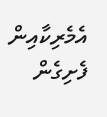އެމެރިކާއިން ފެށިގެން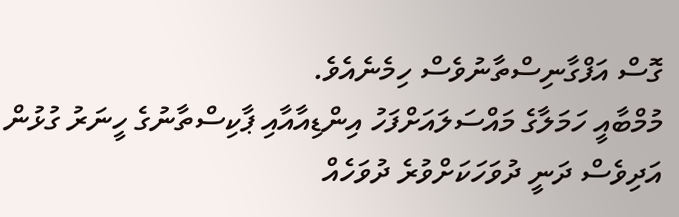ގޮސް އަފްގާނިސްތާނުވެސް ހިމެނެއެވެ.
މުމްބާއީ ހަމަލާގެ މައްސަލައަށްފަހު އިންޑިއާއާއި ޕާކިސްތާނުގެ ހީނަރު ގުޅުން އަދިވެސް ދަނީ ދުވަހަކަށްވުރެ ދުވަހެއް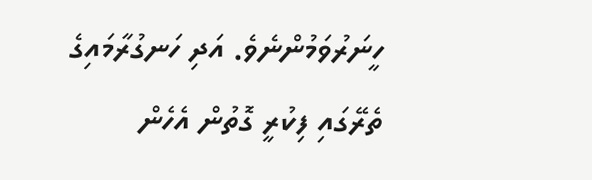ހީނަރުވަމުންނެވެ. އަދި ހަނގުރާމައިގެ ތެރޭގައި ފިކުރީ ގޮތުން އެހެން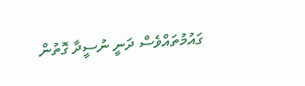ގައުމުތައްވެސް ދަނީ ނުސީދާ ގޮތުން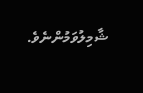ޝާމިލުވަމުންނެވެ.